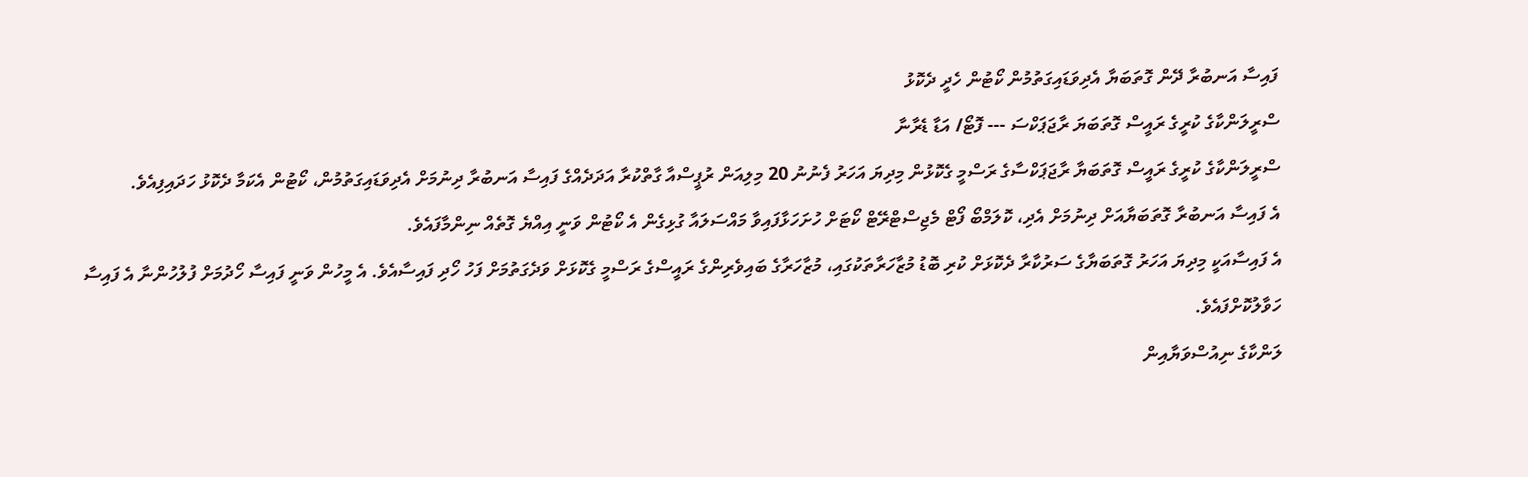ފައިސާ އަނބުރާ ދޭން ގޮތަބަޔާ އެދިވަޑައިގަތުމުން ކޯޓުން ހެދީ ދެކޮޅު
ސްރީލަންކާގެ ކުރީގެ ރައީސް ގޮތަބަޔަ ރާޖަޕަކްސަ --- ފޮޓޯ/ އަޑާ ޑެރާނާ
ސްރީލަންކާގެ ކުރީގެ ރައީސް ގޮތަބަޔާ ރާޖަޕަކްސާގެ ރަސްމީ ގެކޮޅުން މިދިޔަ އަހަރު ފެނުނު 20 މިލިއަން ރުޕީސްއާ ގާތްކުރާ އަދަދެއްގެ ފައިސާ އަނބުރާ ދިނުމަށް އެދިވަޑައިގަތުމުން، ކޯޓުން އެކަމާ ދެކޮޅު ހަދައިފިއެވެ.
އެ ފައިސާ އަނބުރާ ގޮތަބަޔާއަށް ދިނުމަށް އެދި، ކޮލަމްބޯ ފޯޓް މެޖިސްޓްރޭޓް ކޯޓަށް ހުށަހަޅާފައިވާ މައްސަލައާ ގުޅިގެން އެ ކޯޓުން ވަނީ އިއްޔެ ގޮތެއް ނިންމާފައެވެ.
އެ ފައިސާއަކީ މިދިޔަ އަހަރު ގޮތަބަޔާގެ ސަރުކާރާ ދެކޮޅަށް ކުރި ބޮޑު މުޒާހަރާތަކުގައި، މުޒާހަރާގެ ބައިވެރިންގެ ރައީސްގެ ރަސްމީ ގެކޮޅަށް ވަދެގަތުމަށް ފަހު ހޯދި ފައިސާއެވެ. އެ މީހުން ވަނީ ފައިސާ ހޯދުމަށް ފުލުހުންނާ އެ ފައިސާ ހަވާލުކޮށްފައެވެ.
ލަންކާގެ ނިއުސްވަޔާއިން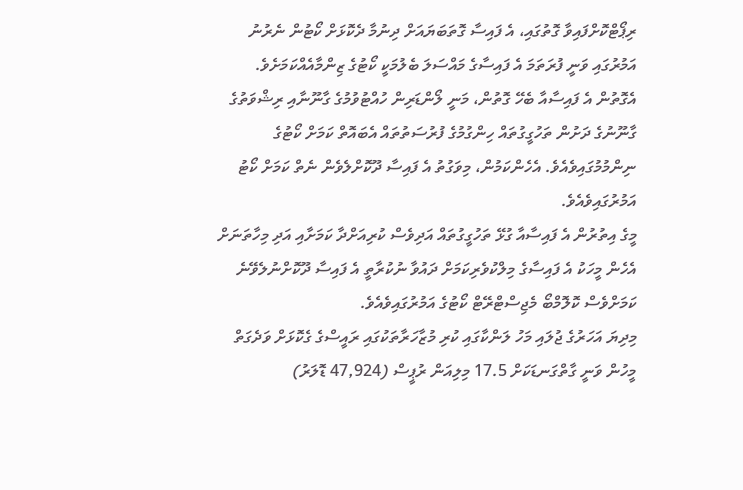ރިޕޯޓްކޮށްފައިވާ ގޮތުގައި، އެ ފައިސާ ގޮތަބަޔައަށް ދިނުމާ ދެކޮޅަށް ކޯޓުން ނެރުނު އަމުރުގައި ވަނީ ފުރަތަމަ އެ ފައިސާގެ މައްސަލަ ބެލުމަކީ ކޯޓުގެ ޒިންމާއެއްކަމަށެވެ. އެގޮތުން އެ ފައިސާއާ ބެހޭ ގޮތުން، މަނީ ލޯންޑަރިން ހުއްޓުވުމުގެ ގާނޫނާއި ރިޝްވަތުގެ ގާނޫނުގެ ދަށުން ތަހުގީގުތައް ހިންގުމުގެ ފުރުސަތުތައް އެބައޮތް ކަމަށް ކޯޓުގެ ނިންމުމުގައިވެއެވެ. އެހެންކަމުން، މިވަގުތު އެ ފައިސާ ދޫކޮށްލެވެން ނެތް ކަމަށް ކޯޓު އަމުރުގައިވެއެވެ.
މީގެ އިތުރުން އެ ފައިސާއާ ގުޅޭ ތަހުގީގުތައް އަދިވެސް ކުރިއަށްދާ ކަމަށާއި އަދި މިހާތަނަށް އެހެން މީހަކު އެ ފައިސާގެ މިލްކުވެރިކަމަށް ދައުވާ ނުކުރާތީ އެ ފައިސާ ދޫކޮށްނުލެވޭނެ ކަމަށްވެސް ކޮލޮމްބޯ މެޖިސްޓްރޭޓް ކޯޓުގެ އަމުރުގައިވެއެވެ.
މިދިޔަ އަހަރުގެ ޖުލައި މަހު ލަންކާގައި ކުރި މުޒާހަރާތަކުގައި ރައީސްގެ ގެކޮޅަށް ވަދެގަތް މީހުން ވަނީ ގާތްގަނޑަކަށް 17.5 މިލިއަން ރުޕީސް (47,924 ޑޮލަރު)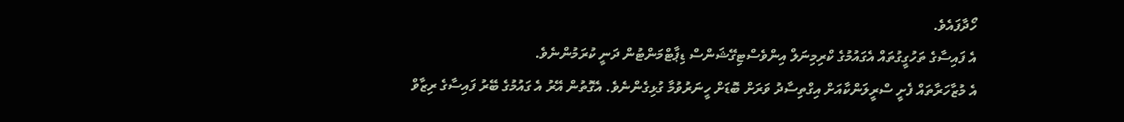ހޯދާފައެވެ.
އެ ފައިސާގެ ތަހުގީގުތައް އެގައުމުގެ ކްރިމިނަލް އިންވެސްޓިގޭޝަންސް ޑިޕާޓްމަންޓުން ދަނީ ކުރަމުންނެވެ.
އެ މުޒާހަރާތައް ފެށީ ސްރީލަންކާއަށް އިގްތިސާދު ވަރަށް ބޮޑަށް ހީނަރުވުމާ ގުޅިގެންނެވެ. އެގޮތުން އޭރު އެ ގައުމުގެ ބޭރު ފައިސާގެ ރިޒާވް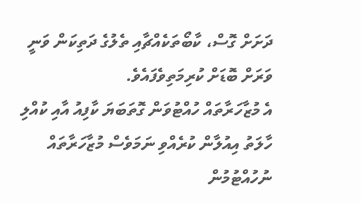ދަށަށް ގޮސް، ކާބޯތަކެއްޗާއި ތެލުގެ ދަތިކަން ވަނީ ވަރަށް ބޮޑަށް ކުރިމަތިވެފައެވެ.
އެ މުޒާހަރާތައް ހުއްޓުވަން ގޮތަބަޔަ ކާފިއު އާއި ކުއްލި ހާލަތު އިއުލާން ކުރެއްވި ނަމަވެސް މުޒާހަރާތައް ނުހުއްޓުމުން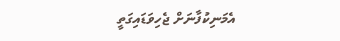އެމަނިކުފާނަށް ޖެހިވަޑައިގަތީ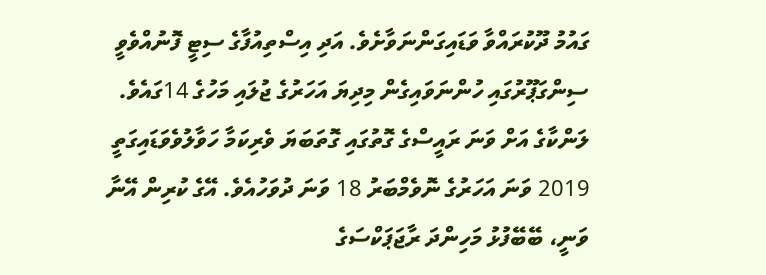ގައުމު ދޫކުރައްވާ ވަޑައިގަންނަވާށެވެ. އަދި އިސްތިއުފާގެ ސިޓީ ފޮނުއްވެވީ ސިންގަޕޫރުގައި ހުންނަވައިގެން މިދިޔަ އަހަރުގެ ޖުލައި މަހުގެ 14ގައެވެ.
ލަންކާގެ އަށް ވަނަ ރައީސްގެ ގޮތުގައި ގޮތަބަޔަ ވެރިކަމާ ހަވާލުވެވަޑައިގަތީ 2019 ވަނަ އަހަރުގެ ނޮވެމްބަރު 18 ވަނަ ދުވަހުއެވެ. އޭގެ ކުރިން އޭނާ ވަނީ، ބޭބޭފުޅު މަހިންދަ ރާޖަޕަކްސަގެ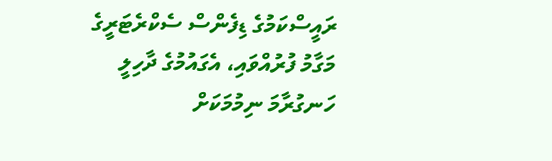ރައީސްކަމުގެ ޑިފެންސް ސެކްރެޓަރީގެ މަގާމު ފުރުއްވައި، އެގައުމުގެ ދާހިލީ ހަނގުރާމަ ނިމުމަކަށް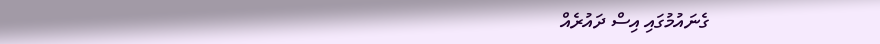ގެނައުމުގައި އިސް ދައުރެއް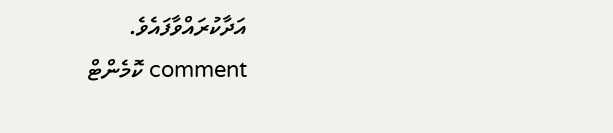އަދާކުރައްވާފައެވެ.
comment ކޮމެންޓް